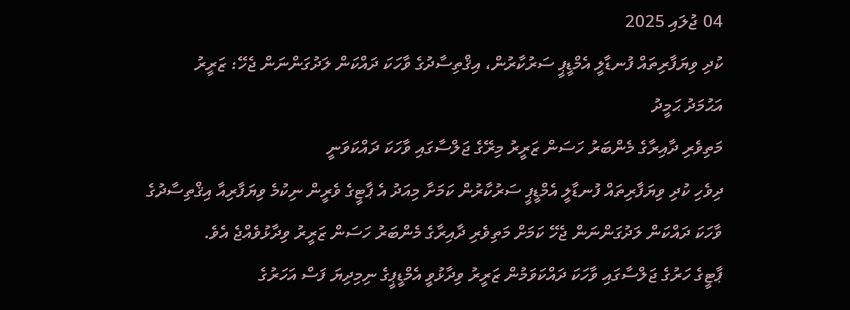04 ޖުލައި 2025
ކުދި ވިޔަފާރިތައް ފުނޑާލީ އެމްޑީޕީ ސަރުކާރުން، އިޤްތިސާދުގެ ވާހަކަ ދައްކަން ލަދުގަންނަން ޖެހޭ: ޒަރީރު
އަޙުމަދު ޙަމީދު
މަތިވެރި ދާއިރާގެ މެންބަރު ހަސަން ޒަރީރު މިރޭގެ ޖަލްސާގައި ވާހަކަ ދައްކަވަނީ
ދިވެހި ކުދި ވިޔަފާރިތައް ފުނޑާލީ އެމްޑީޕީ ސަރުކާރުން ކަމަށާ މިއަދު އެ ޕާޓީގެ ވެރީން ނިކުމެ ވިޔަފާރިއާ އިޤްތިސާދުގެ ވާހަކަ ދައްކަން ލަދުގަންނަން ޖެހޭ ކަމަށް މަތިވެރި ދާއިރާގެ މެންބަރު ހަސަން ޒަރީރު ވިދާޅުވެއްޖެ އެވެ.
ޕާޓީގެ ހަރުގެ ޖަލްސާގައި ވާހަކަ ދައްކަވަމުން ޒަރީރު ވިދާޅުވީ އެމްޑީޕީގެ ނިމިދިޔަ ފަސް އަހަރުގެ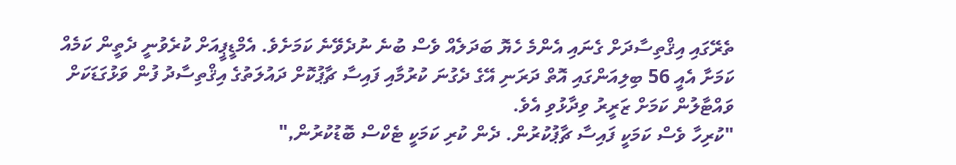ތެރޭގައި އިޤްތިސާދަށް ގެނައި އެންމެ ހެޔޮ ބަދަލެއް ވެސް ބުނެ ނުދެވޭނެ ކަމަށެވެ. އެމްޑީޕީއަށް ކުރެވުނީ ދެތީން ކަމެއް ކަމަށާ އެއީ 56 ބިލިއަންގައި އޮތް ދަރަނި އޭގެ ދެގުނަ ކުރުމާއި ފައިސާ ޗާޕުކޮށް ދައުލަތުގެ އިޤްތިސާދު ފުން ވަޅުގަޑަކަށް ވައްޓާލުން ކަމަށް ޒަރީރު ވިދާޅުވި އެވެ.
"ކުރިހާ ވެސް ކަމަކީ ފައިސާ ޗާޕުކުރުން. ދެން ކުރި ކަމަކީ ޓެކްސް ބޮޑުކުރުން,"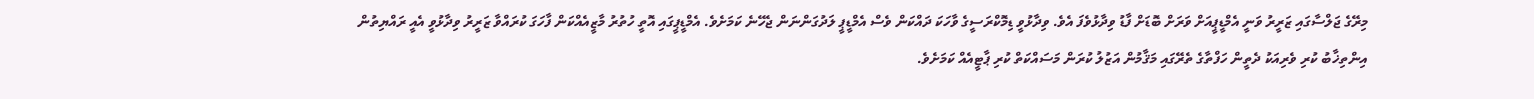މިރޭގެ ޖަލްސާގައި ޒަރީރު ވަނީ އެމްޑީޕީއަށް ވަރަށް ބޮޑަށް ފާޑު ވިދާޅުވެފަ އެވެ. ވިދާޅުވީ ޑިމޮކްރަސީގެ ވާހަކަ ދައްކަން ވެސް އެމްޑީޕީ ލަދުގަންނަން ޖެހޭނެ ކަމަށެވެ. އެމްޑީޕީގައި އޮތީ ހުތުރު މާޒީއެއްކަން ފާހަގަ ކުރައްވާ ޒަރީރު ވިދާޅުވީ އެއީ ރައްޔިތުން އިންތިޚާބު ކުރި ވެރިއަކު ދެތީން ހަފްތާގެ ތެރޭގައި މަޤާމުން އަޒުލު ކުރަން މަސައްކަތް ކުރި ޕާޓީއެއް ކަމަށެވެ.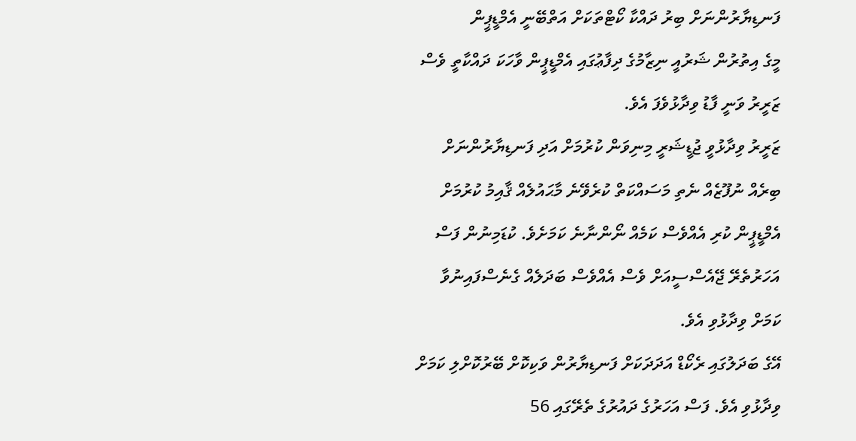ފަނޑިޔާރުންނަށް ބިރު ދައްކާ ކޯޓްތަކަށް އަތްބޭނީ އެމްޑީޕީން
މީގެ އިތުރުން ޝަރުއީ ނިޒާމުގެ ދިފާޢުގައި އެމްޑީޕީން ވާހަކަ ދައްކާތީ ވެސް ޒަރީރު ވަނީ ފާޑު ވިދާޅުވެފަ އެވެ.
ޒަރީރު ވިދާޅުވީ ޖުޑީޝަރީ މިނިވަން ކުރުމަށް އަދި ފަނޑިޔާރުންނަށް ބިރެއް ނުފޫޒެއް ނެތި މަސައްކަތް ކުރެވޭނެ މާޙައުލެއް ޤާއިމު ކުރުމަށް އެމްޑީޕީން ކުރި އެއްވެސް ކަމެއް ނޯންނާނެ ކަމަށެވެ. ކުޑަމިނުން ފަސް އަހަރުތެރޭ ޖޭއެސްސީއަށް ވެސް އެއްވެސް ބަދަލެއް ގެނެސްފައިނުވާ ކަމަށް ވިދާޅުވި އެވެ.
އޭގެ ބަދަލުގައި ރެކޯޑް އަދަދަކަށް ފަނޑިޔާރުން ވަކިކޮށް ބޭރުކޮށްލި ކަމަށް ވިދާޅުވި އެވެ. ފަސް އަހަރުގެ ދައުރުގެ ތެރޭގައި 56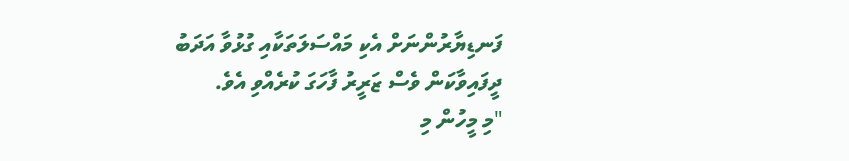ފަނޑިޔާރުންނަށް އެކި މައްސަލަތަކާއި ގުޅުވާ އަދަބު ދީފައިވާކަން ވެސް ޒަރީރު ފާހަގަ ކުރެއްވި އެވެ.
"މި މީހުން މި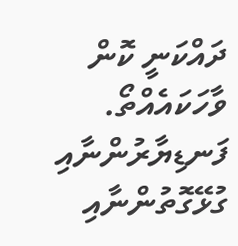ދައްކަނީ ކޮން ވާހަކައެއްތޯ. ފަނޑިޔާރުންނާއި ގުޅޭގޮތުންނާއި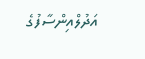އަދުލްއިންސާފުގެ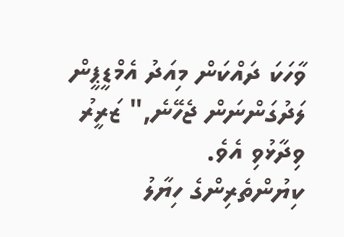ވާހަކަ ދައްކަން މިއަދު އެމްޑީޕީން ލަދުގަންނަން ޖެހޭނެ," ޒަރީރު ވިދާޅުވި އެވެ.
ކިޔުންތެރިންގެ ހިޔާލު